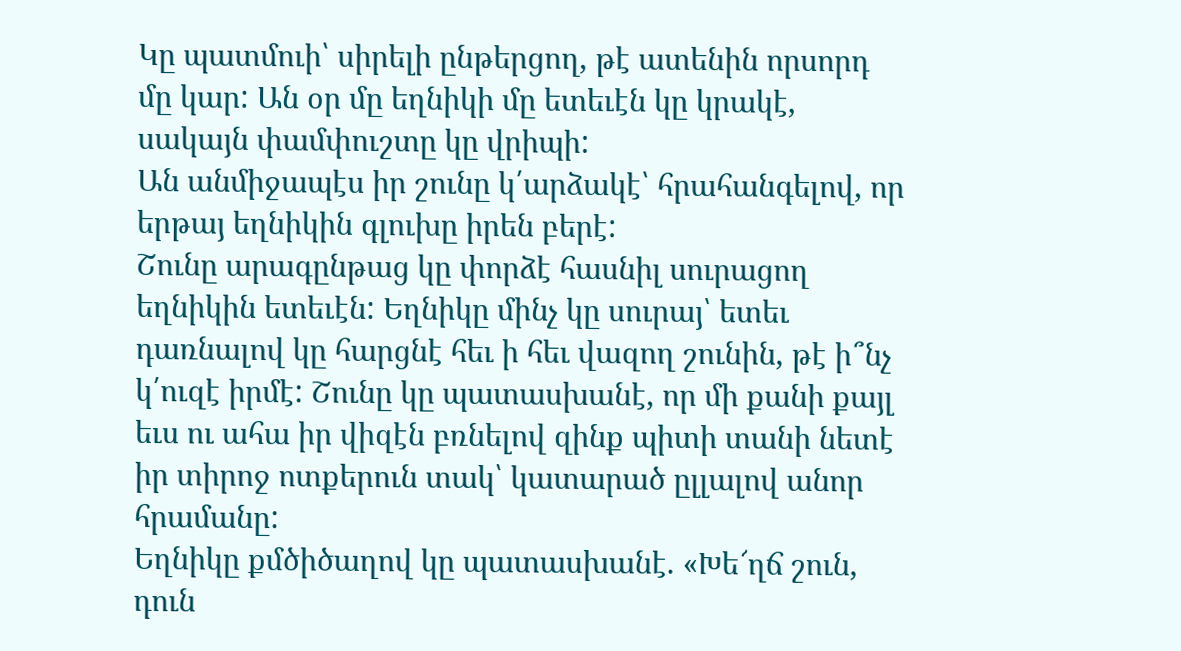Կը պատմուի՝ սիրելի ընթերցող, թէ ատենին որսորդ մը կար: Ան օր մը եղնիկի մը ետեւէն կը կրակէ, սակայն փամփուշտը կը վրիպի:
Ան անմիջապէս իր շունը կ՛արձակէ՝ հրահանգելով, որ երթայ եղնիկին գլուխը իրեն բերէ:
Շունը արագընթաց կը փորձէ հասնիլ սուրացող եղնիկին ետեւէն: Եղնիկը մինչ կը սուրայ՝ ետեւ դառնալով կը հարցնէ հեւ ի հեւ վազող շունին, թէ ի՞նչ կ՛ուզէ իրմէ: Շունը կը պատասխանէ, որ մի քանի քայլ եւս ու ահա իր վիզէն բռնելով զինք պիտի տանի նետէ իր տիրոջ ոտքերուն տակ՝ կատարած ըլլալով անոր հրամանը:
Եղնիկը քմծիծաղով կը պատասխանէ. «Խե՜ղճ շուն, դուն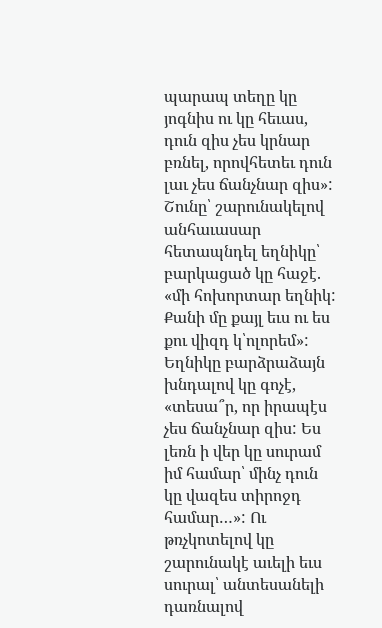պարապ տեղը կը յոգնիս ու կը հեւաս, դուն զիս չես կրնար բռնել, որովհետեւ դուն լաւ չես ճանչնար զիս»: Շունը՝ շարունակելով անհաւասար հետապնդել եղնիկը՝ բարկացած կը հաջէ. «մի հոխորտար եղնիկ: Քանի մը քայլ եւս ու ես քու վիզդ կ՝ոլորեմ»:
Եղնիկը բարձրաձայն խնդալով կը գոչէ, «տեսա՞ր, որ իրապէս չես ճանչնար զիս: Ես լեռն ի վեր կը սուրամ իմ համար՝ մինչ դուն կը վազես տիրոջդ համար…»: Ու թռչկոտելով կը շարունակէ աւելի եւս սուրալ՝ անտեսանելի դառնալով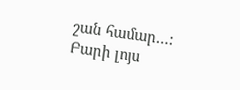շան համար…:
Բարի լոյս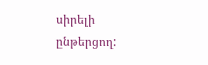սիրելի ընթերցող: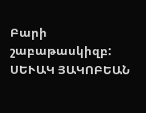Բարի շաբաթասկիզբ:
ՍԵՒԱԿ ՅԱԿՈԲԵԱՆ